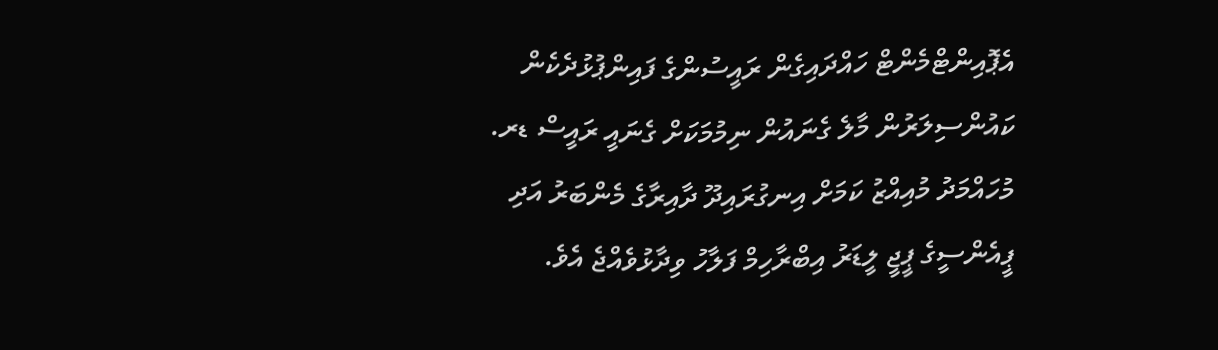އެޕޮއިންޓްމެންޓް ހައްދައިގެން ރައީސުންގެ ފައިންޕުޅުދެކެން ކައުންސިލަރުން މާލެ ގެނައުން ނިމުމަކަށް ގެނައީ ރައީސް ޑރ. މުހައްމަދު މުއިއްޒު ކަމަށް އިނގުރައިދޫ ދާއިރާގެ މެންބަރު އަދި ޕީއެންސީގެ ޕީޖީ ލީޑަރު އިބްރާހިމް ފަލާހު ވިދާޅުވެއްޖެ އެވެ.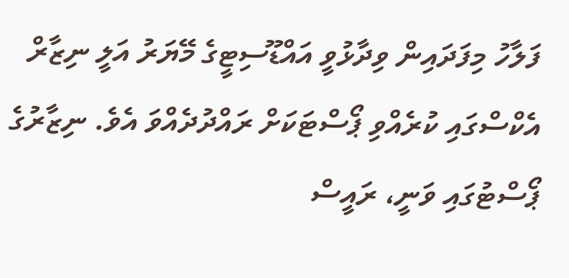ފަލާހު މިފަދައިން ވިދާޅުވީ އައްޑޫސިޓީގެ މޭޔަރު އަލީ ނިޒާރް އެކްސްގައި ކުރެއްވި ޕޯސްޓަކަށް ރައްދުދެއްވަ އެވެ. ނިޒާރުގެ ޕޯސްޓުގައި ވަނީ، ރައީސް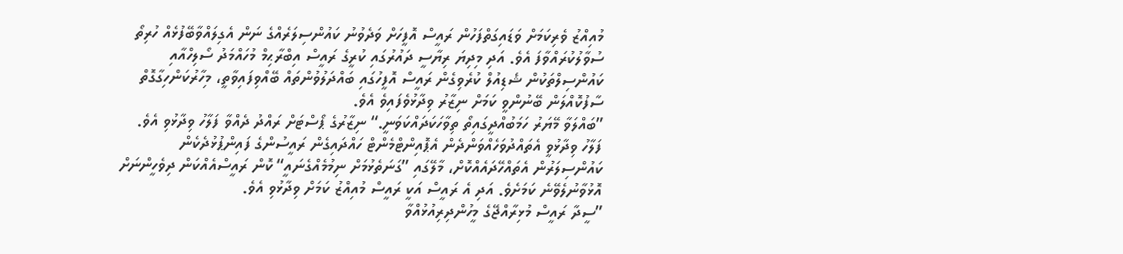މުއިއްޒު ވެރިކަމަށް ވަޑައިގަތްފަހުން ރައީސް އޮފީހަށް ވަދެވުނު ކައުންސިލަރެއްގެ ނަން އެގިލައްވާބޭފުޅެއް ހުރިތޯ ސުވާލުކުރައްވާފަ އެވެ. އަދި މިދިޔަ ރިޔާސީ ދައުރުގައި ކުރީގެ ރައީސް އިބްރާޙިމް މުހައްމަދު ސޯލިހްއާއި ކައުންސިލްތަކުން ޝެޑިއުލް ކުރެވިގެން ރައީސް އޮފީހުގައި ބައްދަލުވުންތައް ބޭއްވިފައިވާތީ، މިހާރުކަންހިގާގޮތް ސާފުކޮއްލަން ބޭނުންވީ ކަމަށް ނިޒާރު ވިދާޅުވެފައިވެ އެވެ.
”ބައްލަވާ މޭޔަރު ހަމަބުއްދީގައިތޯ ތިވާހަކަދައްކަވަނީ.“ ނިޒާރުގެ ޕޯސްޓަށް ރައްދު ދެއްވާ ފަލާހު ވިދާޅުވި އެވެ.
ފަލާހު ވިދާޅުވީ އެތައްދުވަހެއްވަންދެން އެޕޮއިންޓްމެންޓް ހައްދައިގެން ރައީސުންގެ ފައިންޕުޅުދެކެން ކައުންސިލަރުން އެތައްހޭދައެއްކޮށް، މާލޭގައި ”ގަނަތެޅުމަށް ނިމުމެއްގެނައީ“ ކޮން ރައީސްއެއްކަން ދިވެހީންނަށް އޮޅުވާނުލެވޭނެ ކަމަށެވެ. އަދި އެ ރައީސް އަކީ ރައީސް މުއިއްޒު ކަމަށް ވިދާޅުވި އެވެ.
”ސީދާ ރައީސް މުޅިރާއްޖޭގެ މީހުންދިރިއުޅުއްވާ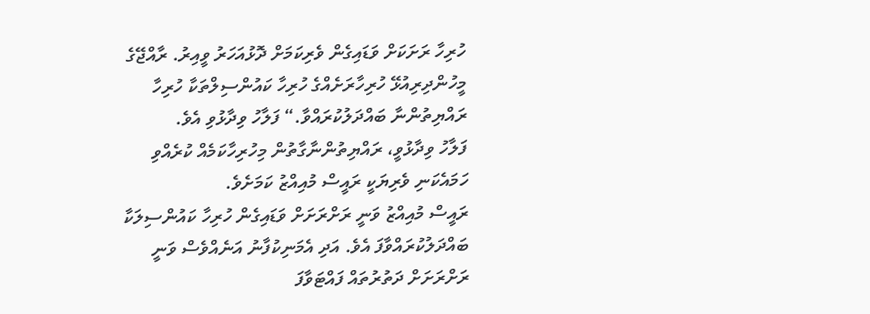ހުރިހާ ރަށަކަށް ވަޑައިގެން ވެރިކަމަށް ދޮޅުއަހަރު ވީއިރު. ރާއްޖޭގެ މީހުންދިރިއުޅޭ ހުރިހާރަށެއްގެ ހުރިހާ ކައުންސިލްތަކާ ހުރިހާ ރައްޔިތުންނާ ބައްދަލުކުރައްވާ.“ ފަލާހު ވިދާޅުވި އެވެ.
ފަލާހު ވިދާޅުވީ، ރައްޔިތުންނާގާތުން މިހުރިހާކަމެއް ކުރެއްވި ހަމައެކަނި ވެރިޔަކީ ރައީސް މުއިއްޒު ކަމަށެވެ.
ރައީސް މުއިއްޒު ވަނީ ރަށްރަށަށް ވަޑައިގެން ހުރިހާ ކައުންސިލަކާ ބައްދަލުކުރައްވާފަ އެވެ. އަދި އެމަނިކުފާނު އަނެއްވެސް ވަނީ ރަށްރަށަށް ދަތުރުތައް ފައްޓަވާފަ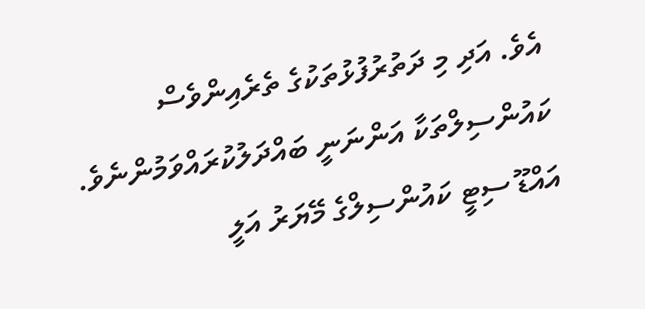އެވެ. އަދި މި ދަތުރުފުޅުތަކުގެ ތެރެއިންވެސް ކައުންސިލްތަކާ އަންނަނީ ބައްދަލުކުރައްވަމުންނެވެ.
އައްޑޫ ސިޓީ ކައުންސިލްގެ މޭޔަރު އަލީ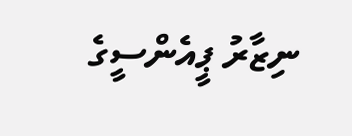ނިޒާރު ޕީއެންސީގެ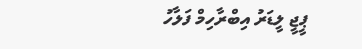ޕީޖީ ލީޑަރު އިބްރާހިމް ފަލާހު